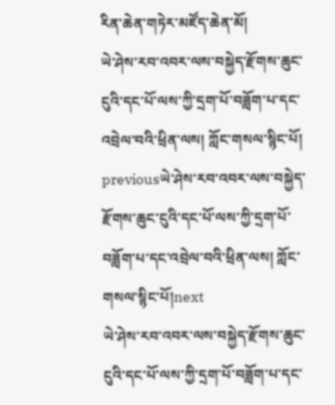རིན་ཆེན་གཏེར་མཛོད་ཆེན་མོ།
ཡེ་ཤེས་རབ་འབར་ལས་བསྐྱེད་རྫོགས་ཆུང་ངུའི་དང་པོ་ལས་ཀྱི་དྲག་པོ་བཟློག་པ་དང་འབྲེལ་བའི་ཕྲིན་ལས། ཀློང་གསལ་སྙིང་པོ།
previousཡེ་ཤེས་རབ་འབར་ལས་བསྐྱེད་རྫོགས་ཆུང་ངུའི་དང་པོ་ལས་ཀྱི་དྲག་པོ་བཟློག་པ་དང་འབྲེལ་བའི་ཕྲིན་ལས། ཀློང་གསལ་སྙིང་པོ།next
ཡེ་ཤེས་རབ་འབར་ལས་བསྐྱེད་རྫོགས་ཆུང་ངུའི་དང་པོ་ལས་ཀྱི་དྲག་པོ་བཟློག་པ་དང་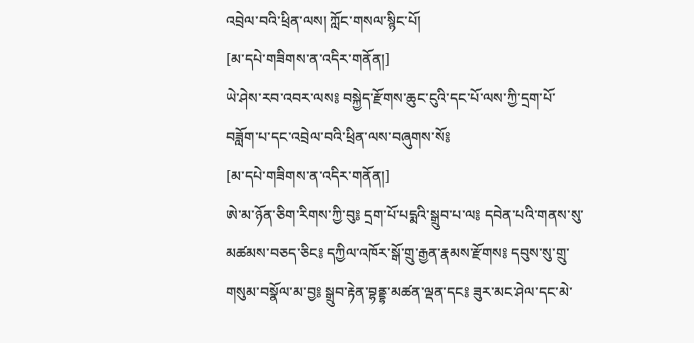འབྲེལ་བའི་ཕྲིན་ལས། ཀློང་གསལ་སྙིང་པོ།
[མ་དཔེ་གཟིགས་ན་འདིར་གནོན།]
ཡེ་ཤེས་རབ་འབར་ལས༔ བསྐྱེད་རྫོགས་ཆུང་ངུའི་དང་པོ་ལས་ཀྱི་དྲག་པོ་བཟློག་པ་དང་འབྲེལ་བའི་ཕྲིན་ལས་བཞུགས་སོ༔
[མ་དཔེ་གཟིགས་ན་འདིར་གནོན།]
ཨེ་མ་ཉོན་ཅིག་རིགས་ཀྱི་བུ༔ དྲག་པོ་པདྨའི་སྒྲུབ་པ་ལ༔ དབེན་པའི་གནས་སུ་མཚམས་བཅད་ཅིང༔ དཀྱིལ་འཁོར་སྒོ་གྲུ་རྒྱན་རྣམས་རྫོགས༔ དབུས་སུ་གྲུ་གསུམ་བསྣོལ་མ་བྱ༔ སྒྲུབ་རྟེན་བྷནྡྷ་མཚན་ལྡན་དང༔ ཟུར་མང་ཤེལ་དང་མེ་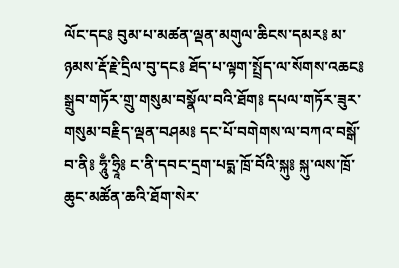ལོང་དང༔ བུམ་པ་མཚན་ལྡན་མགུལ་ཆིངས་དམར༔ མ་ཉམས་རྡོ་རྗེ་དྲིལ་བུ་དང༔ ཐོད་པ་ལྟག་སྤྲོད་ལ་སོགས་འཆང༔ སྒྲུབ་གཏོར་གྲུ་གསུམ་བསྣོལ་བའི་ཐོག༔ དཔལ་གཏོར་ཟུར་གསུམ་བརྗིད་ལྡན་བཤམ༔ དང་པོ་བགེགས་ལ་བཀའ་བསྒོ་བ་ནི༔ ཧཱུྃ་ཧྲཱི༔ ང་ནི་དབང་དྲག་པདྨ་ཁྲོ་བོའི་སྐུ༔ སྐུ་ལས་ཁྲོ་ཆུང་མཚོན་ཆའི་ཐོག་སེར་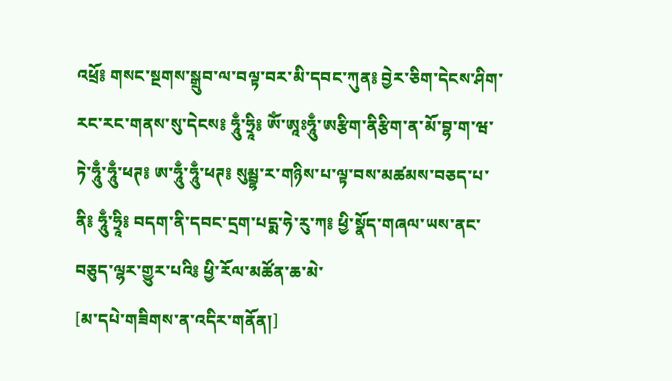འཕྲོ༔ གསང་སྔགས་སྒྲུབ་ལ་བལྟ་བར་མི་དབང་ཀུན༔ བྱེར་ཅིག་དེངས་ཤིག་རང་རང་གནས་སུ་དེངས༔ ཧཱུྃ་ཧྲཱི༔ ཨོཾ་ཨཱཿཧཱུྃ་ཨརྩིག་ནིརྩིག་ན་མོ་བྷ་ག་ཝ་ཏེ་ཧཱུྃ་ཧཱུྃ་ཕཊ༔ ཨ་ཧཱུྃ་ཧཱུྃ་ཕཊ༔ སུམྦྷ་ར་གཉིས་པ་ལྟ་བས་མཚམས་བཅད་པ་ནི༔ ཧཱུྃ་ཧྲཱི༔ བདག་ནི་དབང་དྲག་པདྨ་ཧེ་རུ་ཀ༔ ཕྱི་སྣོད་གཞལ་ཡས་ནང་བཅུད་ལྷར་གྱུར་པའི༔ ཕྱི་རོལ་མཚོན་ཆ་མེ་
[མ་དཔེ་གཟིགས་ན་འདིར་གནོན།]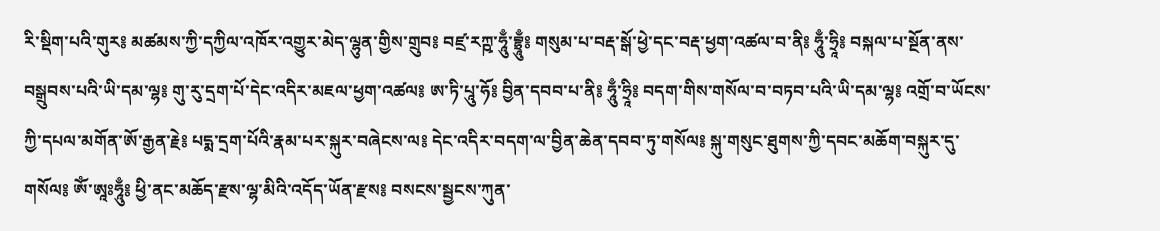རི་སྡིག་པའི་གུར༔ མཚམས་ཀྱི་དཀྱིལ་འཁོར་འགྱུར་མེད་ལྷུན་གྱིས་གྲུབ༔ བཛྲ་རཀྵ་ཧཱུྃ་བྷྲཱུྃ༔ གསུམ་པ་བརྡ་སྒོ་ཕྱེ་དང་བརྡ་ཕྱག་འཚལ་བ་ནི༔ ཧཱུྃ་ཧྲཱི༔ བསྐལ་པ་སྔོན་ནས་བསྒྲུབས་པའི་ཡི་དམ་ལྷ༔ གུ་རུ་དྲག་པོ་དེང་འདིར་མཇལ་ཕྱག་འཚལ༔ ཨ་ཏི་པཱུ་ཧོ༔ བྱིན་དབབ་པ་ནི༔ ཧཱུྃ་ཧྲཱི༔ བདག་གིས་གསོལ་བ་བཏབ་པའི་ཡི་དམ་ལྷ༔ འགྲོ་བ་ཡོངས་ཀྱི་དཔལ་མགོན་ཨོ་རྒྱན་རྗེ༔ པདྨ་དྲག་པོའི་རྣམ་པར་སྐུར་བཞེངས་ལ༔ དེང་འདིར་བདག་ལ་བྱིན་ཆེན་དབབ་ཏུ་གསོལ༔ སྐུ་གསུང་ཐུགས་ཀྱི་དབང་མཆོག་བསྐུར་དུ་གསོལ༔ ཨོཾ་ཨཱཿཧཱུྃ༔ ཕྱི་ནང་མཆོད་རྫས་ལྷ་མིའི་འདོད་ཡོན་རྫས༔ བསངས་སྦྱངས་ཀུན་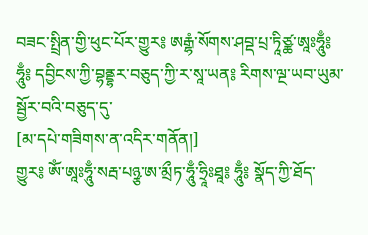བཟང་སྤྲིན་གྱི་ཕུང་པོར་གྱུར༔ ཨརྒྷཾ་སོགས་ཤབྡ་པྲ་ཏཱིཙྪ་ཨཱཿཧཱུྃ༔ ཧཱུྃ༔ དབྱིངས་ཀྱི་བྷནྡྷར་བཅུད་ཀྱི་ར་སཱ་ཡན༔ རིགས་ལྔ་ཡབ་ཡུམ་སྦྱོར་བའི་བཅུད་དུ་
[མ་དཔེ་གཟིགས་ན་འདིར་གནོན།]
གྱུར༔ ཨོཾ་ཨཱཿཧཱུྃ་སརྦ་པཉྩ་ཨ་མྲྀཏ་ཧཱུྃ་ཧྲཱིཿཐཱ༔ ཧཱུྃ༔ སྣོད་ཀྱི་ཐོད་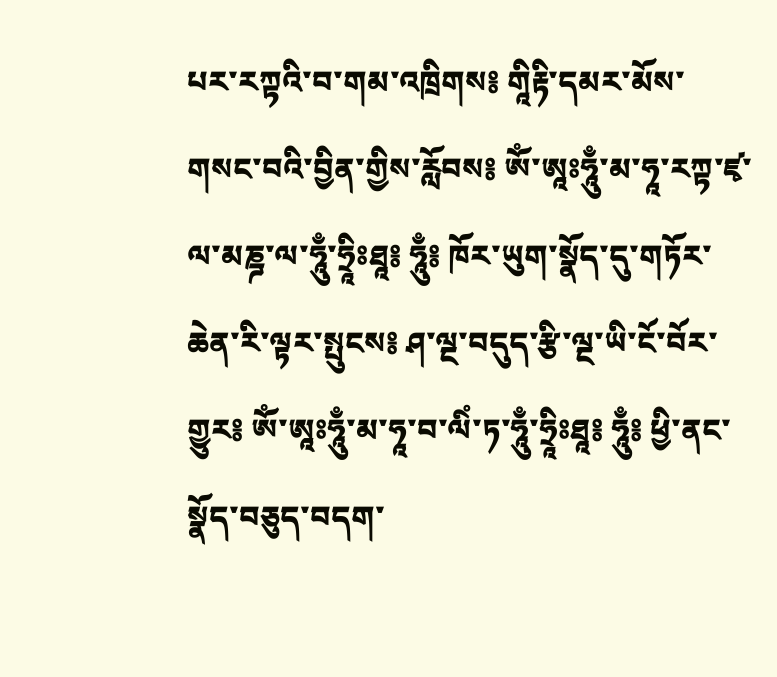པར་རཀྟའི་བ་གམ་འཁྲིགས༔ གཱིརྟི་དམར་མོས་གསང་བའི་བྱིན་གྱིས་རློབས༔ ཨོཾ་ཨཱཿཧཱུྃ་མ་ཧཱ་རཀྟ་ཛྭ་ལ་མཎྜ་ལ་ཧཱུྃ་ཧྲཱིཿཐཱ༔ ཧཱུྃ༔ ཁོར་ཡུག་སྣོད་དུ་གཏོར་ཆེན་རི་ལྟར་སྤུངས༔ ཤ་ལྔ་བདུད་རྩི་ལྔ་ཡི་ངོ་བོར་གྱུར༔ ཨོཾ་ཨཱཿཧཱུྃ་མ་ཧཱ་བ་ལིཾ་ཏ་ཧཱུྃ་ཧྲཱིཿཐཱ༔ ཧཱུྃ༔ ཕྱི་ནང་སྣོད་བཅུད་བདག་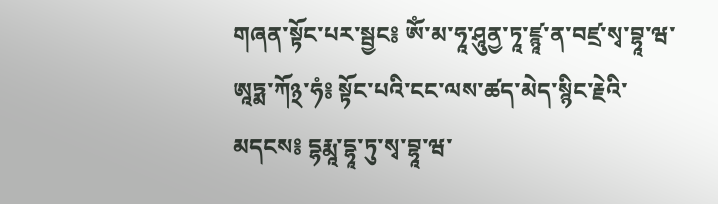གཞན་སྟོང་པར་སྦྱང༔ ཨོཾ་མ་ཧཱ་ཤཱུནྱ་ཏཱ་ཛྙཱ་ན་བཛྲ་སྭ་བྷཱ་ཝ་ཨཱཏྨ་ཀོ྅་ཧཾ༔ སྟོང་པའི་ངང་ལས་ཚད་མེད་སྙིང་རྗེའི་མདངས༔ དྷརྨཱ་དྷཱ་ཏུ་སྭ་བྷཱ་ཝ་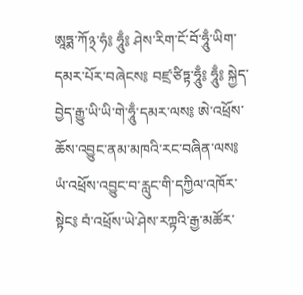ཨཱཏྨ་ཀོ྅་ཧཾ༔ ཧཱུྃ༔ ཤེས་རིག་ངོ་བོ་ཧཱུྃ་ཡིག་དམར་པོར་བཞེངས༔ བཛྲ་ཙིཏྟ་ཧཱུྃ༔ ཧཱུྃ༔ སྐྱེད་བྱེད་རྒྱུ་ཡི་ཡི་གེ་ཧཱུྃ་དམར་ལས༔ ཨེ་འཕྲོས་ཆོས་འབྱུང་ནམ་མཁའི་རང་བཞིན་ལས༔ ཡཾ་འཕྲོས་འབྱུང་བ་རླུང་གི་དཀྱིལ་འཁོར་སྟེང༔ བཾ་འཕྲོས་ཡེ་ཤེས་རཀྟའི་རྒྱ་མཚོར་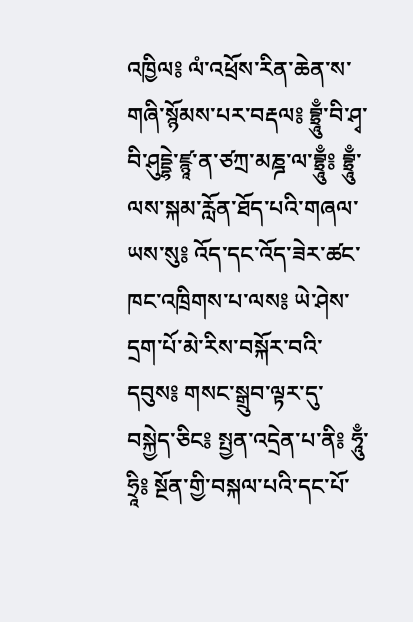འཁྱིལ༔ ལཾ་འཕྲོས་རིན་ཆེན་ས་གཞི་སྙོམས་པར་བརྡལ༔ བྷྲཱུྃ་བི་ཤྭ་བི་ཤུདྡྷེ་ཛྙཱ་ན་ཙཀྲ་མཎྜ་ལ་བྷྲཱུྃ༔ བྷྲཱུྃ་ལས་སྐམ་རློན་ཐོད་པའི་གཞལ་ཡས་སུ༔ འོད་དང་འོད་ཟེར་ཚང་ཁང་འཁྲིགས་པ་ལས༔ ཡེ་ཤེས་དྲག་པོ་མེ་རིས་བསྐོར་བའི་དབུས༔ གསང་སྒྲུབ་ལྟར་དུ་བསྐྱེད་ཅིང༔ སྤྱན་འདྲེན་པ་ནི༔ ཧཱུྃ་ཧྲཱི༔ སྔོན་གྱི་བསྐལ་པའི་དང་པོ་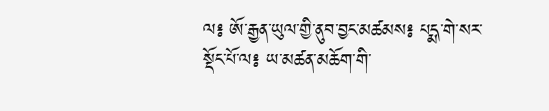ལ༔ ཨོ་རྒྱན་ཡུལ་གྱི་ནུབ་བྱང་མཚམས༔ པདྨ་གེ་སར་སྡོང་པོ་ལ༔ ཡ་མཚན་མཆོག་གི་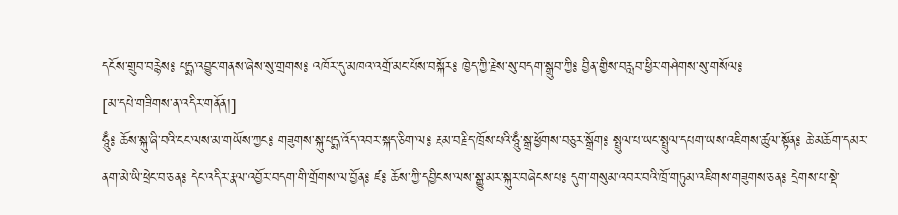དངོས་གྲུབ་བརྙེས༔ པདྨ་འབྱུང་གནས་ཞེས་སུ་གྲགས༔ འཁོར་དུ་མཁའ་འགྲོ་མང་པོས་བསྐོར༔ ཁྱེད་ཀྱི་རྗེས་སུ་བདག་སྒྲུབ་ཀྱི༔ བྱིན་གྱིས་བརླབ་ཕྱིར་གཤེགས་སུ་གསོལ༔
[མ་དཔེ་གཟིགས་ན་འདིར་གནོན།]
ཧཱུྃ༔ ཆོས་སྐུ་ཞི་བའི་ངང་ལས་མ་གཡོས་ཀྱང༔ གཟུགས་སྐུ་པདྨ་འོད་འབར་སྐད་ཅིག་ལ༔ རྔམ་བརྗིད་ཁྲོས་པའི་ཧཱུྃ་སྒྲ་ཕྱོགས་བཅུར་སྒྲོག༔ སྤྲུལ་པ་ཡང་སྤྲུལ་དཔག་ཡས་འཇིགས་ཚུལ་སྟོན༔ ཆེ་མཆོག་དམར་ནག་མེ་ཡི་ཕྲེང་བ་ཅན༔ དེང་འདིར་རྣལ་འབྱོར་བདག་གི་གྲོགས་ལ་བྱོན༔ ཛ༔ ཆོས་ཀྱི་དབྱིངས་ལས་སྒྱུ་མར་སྐུར་བཞེངས་པ༔ དུག་གསུམ་འབར་བའི་ཁྲོ་གཏུམ་འཇིགས་གཟུགས་ཅན༔ དྲེགས་པ་སྡེ་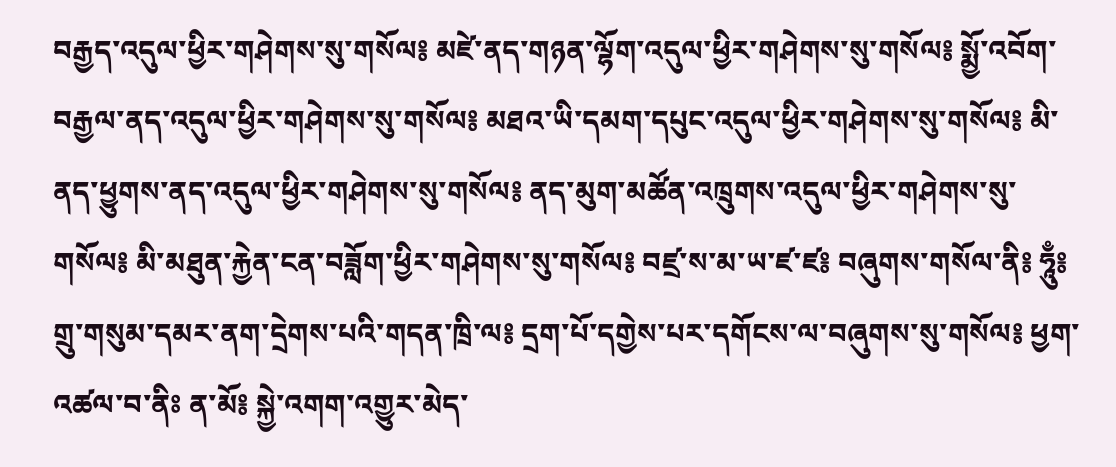བརྒྱད་འདུལ་ཕྱིར་གཤེགས་སུ་གསོལ༔ མཛེ་ནད་གཉན་ལྷོག་འདུལ་ཕྱིར་གཤེགས་སུ་གསོལ༔ སྨྱོ་འབོག་བརྒྱལ་ནད་འདུལ་ཕྱིར་གཤེགས་སུ་གསོལ༔ མཐའ་ཡི་དམག་དཔུང་འདུལ་ཕྱིར་གཤེགས་སུ་གསོལ༔ མི་ནད་ཕྱུགས་ནད་འདུལ་ཕྱིར་གཤེགས་སུ་གསོལ༔ ནད་མུག་མཚོན་འཁྲུགས་འདུལ་ཕྱིར་གཤེགས་སུ་གསོལ༔ མི་མཐུན་རྐྱེན་ངན་བཟློག་ཕྱིར་གཤེགས་སུ་གསོལ༔ བཛྲ་ས་མ་ཡ་ཛ་ཛ༔ བཞུགས་གསོལ་ནི༔ ཧཱུྃ༔ གྲུ་གསུམ་དམར་ནག་དྲེགས་པའི་གདན་ཁྲི་ལ༔ དྲག་པོ་དགྱེས་པར་དགོངས་ལ་བཞུགས་སུ་གསོལ༔ ཕྱག་འཚལ་བ་ནིཿ ན་མོ༔ སྐྱེ་འགག་འགྱུར་མེད་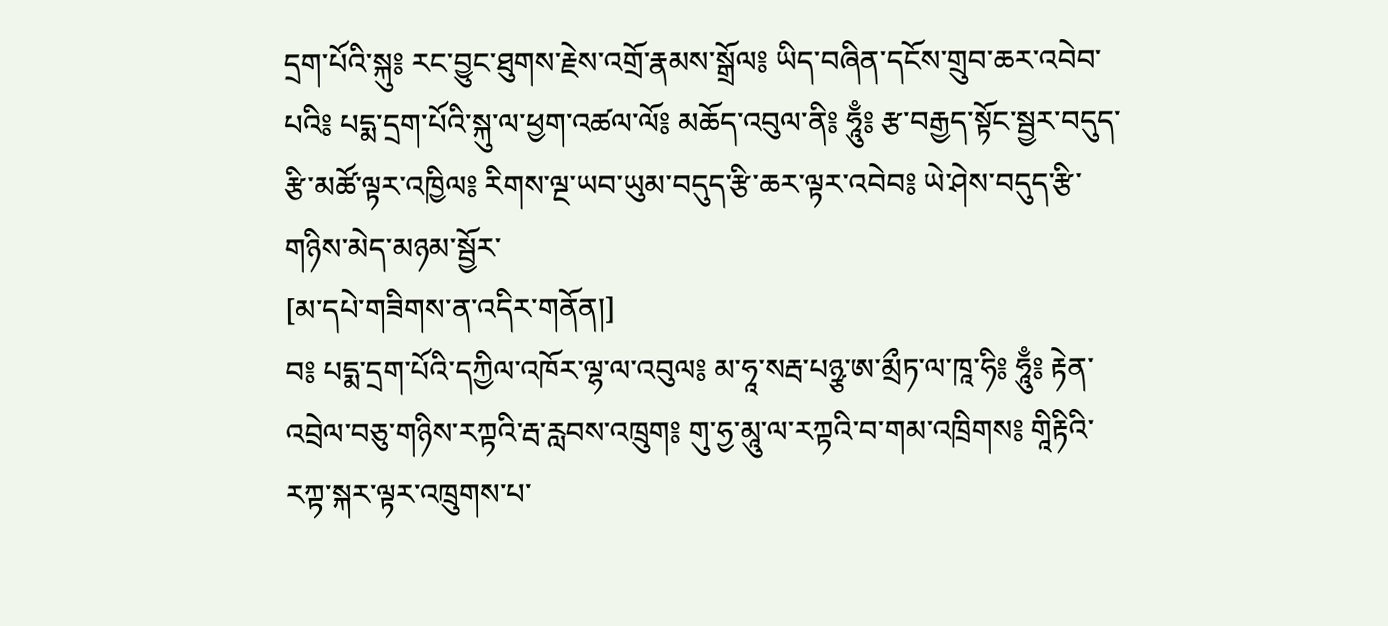དྲག་པོའི་སྐུ༔ རང་བྱུང་ཐུགས་རྗེས་འགྲོ་རྣམས་སྒྲོལ༔ ཡིད་བཞིན་དངོས་གྲུབ་ཆར་འབེབ་པའི༔ པདྨ་དྲག་པོའི་སྐུ་ལ་ཕྱག་འཚལ་ལོ༔ མཆོད་འབུལ་ནི༔ ཧཱུྃ༔ རྩ་བརྒྱད་སྟོང་སྦྱར་བདུད་རྩི་མཚོ་ལྟར་འཁྱིལ༔ རིགས་ལྔ་ཡབ་ཡུམ་བདུད་རྩི་ཆར་ལྟར་འབེབ༔ ཡེ་ཤེས་བདུད་རྩི་གཉིས་མེད་མཉམ་སྦྱོར་
[མ་དཔེ་གཟིགས་ན་འདིར་གནོན།]
བ༔ པདྨ་དྲག་པོའི་དཀྱིལ་འཁོར་ལྷ་ལ་འབུལ༔ མ་ཧཱ་སརྦ་པཉྩ་ཨ་མྲྀཏ་ལ་ཁཱ་ཧི༔ ཧཱུྃ༔ རྟེན་འབྲེལ་བཅུ་གཉིས་རཀྟའི་རྦ་རླབས་འཁྲུག༔ གུ་ཧྱ་མཱུ་ལ་རཀྟའི་བ་གམ་འཁྲིགས༔ གཱིརྟིའི་རཀྟ་སྐར་ལྟར་འཁྲུགས་པ་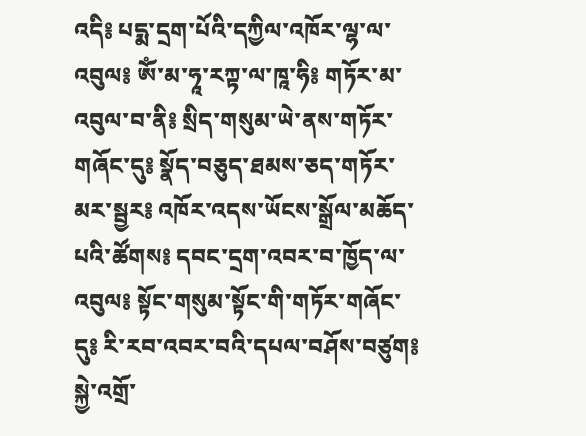འདི༔ པདྨ་དྲག་པོའི་དཀྱིལ་འཁོར་ལྷ་ལ་འབུལ༔ ཨོཾ་མ་ཧཱ་རཀྟ་ལ་ཁཱ་ཧི༔ གཏོར་མ་འབུལ་བ་ནི༔ སྲིད་གསུམ་ཡེ་ནས་གཏོར་གཞོང་དུ༔ སྣོད་བཅུད་ཐམས་ཅད་གཏོར་མར་སྦྱར༔ འཁོར་འདས་ཡོངས་སྒྲོལ་མཆོད་པའི་ཚོགས༔ དབང་དྲག་འབར་བ་ཁྱོད་ལ་འབུལ༔ སྟོང་གསུམ་སྟོང་གི་གཏོར་གཞོང་དུ༔ རི་རབ་འབར་བའི་དཔལ་བཤོས་བཙུག༔ སྐྱེ་འགྲོ་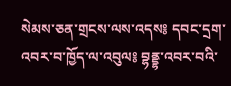སེམས་ཅན་གྲངས་ལས་འདས༔ དབང་དྲག་འབར་བ་ཁྱོད་ལ་འབུལ༔ བྷནྡྷ་འབར་བའི་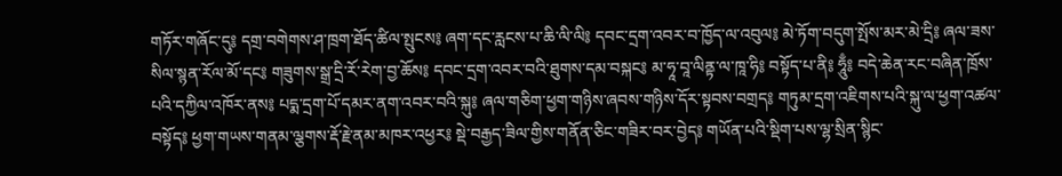གཏོར་གཞོང་དུ༔ དགྲ་བགེགས་ཤ་ཁྲག་ཐོད་ཚིལ་སྤུངས༔ ཞག་དང་རླངས་པ་ཆི་ལི་ལི༔ དབང་དྲག་འབར་བ་ཁྱོད་ལ་འབུལ༔ མེ་ཏོག་བདུག་སྤོས་མར་མེ་དྲི༔ ཞལ་ཟས་སིལ་སྙན་རོལ་མོ་དང༔ གཟུགས་སྒྲ་དྲི་རོ་རེག་བྱ་ཆོས༔ དབང་དྲག་འབར་བའི་ཐུགས་དམ་བསྐང༔ མ་ཧཱ་བཱ་ལིནྟ་ལ་ཁཱ་ཧི༔ བསྟོད་པ་ནི༔ ཧཱུྃ༔ བདེ་ཆེན་རང་བཞིན་ཁྲོས་པའི་དཀྱིལ་འཁོར་ནས༔ པདྨ་དྲག་པོ་དམར་ནག་འབར་བའི་སྐུ༔ ཞལ་གཅིག་ཕྱག་གཉིས་ཞབས་གཉིས་དོར་སྟབས་བགྲད༔ གཏུམ་དྲག་འཇིགས་པའི་སྐུ་ལ་ཕྱག་འཚལ་བསྟོད༔ ཕྱག་གཡས་གནམ་ལྕགས་རྡོ་རྗེ་ནམ་མཁར་འཕྱར༔ སྡེ་བརྒྱད་ཟིལ་གྱིས་གནོན་ཅིང་གཟིར་བར་བྱེད༔ གཡོན་པའི་སྡིག་པས་ལྷ་སྲིན་སྙིང་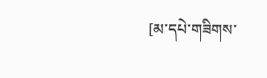[མ་དཔེ་གཟིགས་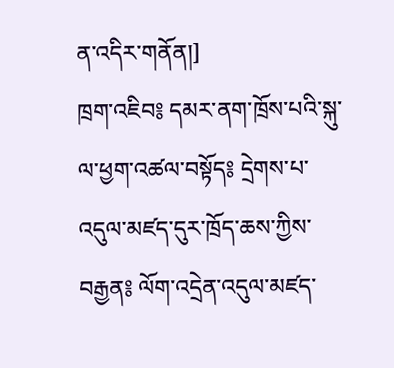ན་འདིར་གནོན།]
ཁྲག་འཇིབ༔ དམར་ནག་ཁྲོས་པའི་སྐུ་ལ་ཕྱག་འཚལ་བསྟོད༔ དྲེགས་པ་འདུལ་མཛད་དུར་ཁྲོད་ཆས་ཀྱིས་བརྒྱན༔ ལོག་འདྲེན་འདུལ་མཛད་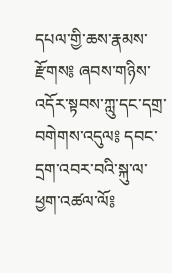དཔལ་གྱི་ཆས་རྣམས་རྫོགས༔ ཞབས་གཉིས་འདོར་སྟབས་ཀླུ་དང་དགྲ་བགེགས་འདུལ༔ དབང་དྲག་འབར་བའི་སྐུ་ལ་ཕྱག་འཚལ་ལོ༔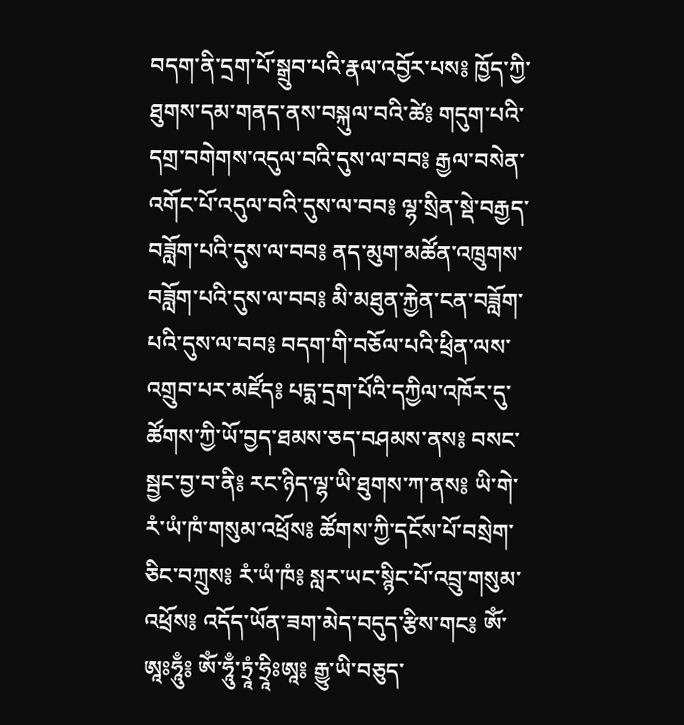བདག་ནི་དྲག་པོ་སྒྲུབ་པའི་རྣལ་འབྱོར་པས༔ ཁྱོད་ཀྱི་ཐུགས་དམ་གནད་ནས་བསྐུལ་བའི་ཚེ༔ གདུག་པའི་དགྲ་བགེགས་འདུལ་བའི་དུས་ལ་བབ༔ རྒྱལ་བསེན་འགོང་པོ་འདུལ་བའི་དུས་ལ་བབ༔ ལྷ་སྲིན་སྡེ་བརྒྱད་བཟློག་པའི་དུས་ལ་བབ༔ ནད་མུག་མཚོན་འཁྲུགས་བཟློག་པའི་དུས་ལ་བབ༔ མི་མཐུན་རྐྱེན་ངན་བཟློག་པའི་དུས་ལ་བབ༔ བདག་གི་བཅོལ་པའི་ཕྲིན་ལས་འགྲུབ་པར་མཛོད༔ པདྨ་དྲག་པོའི་དཀྱིལ་འཁོར་དུ་ཚོགས་ཀྱི་ཡོ་བྱད་ཐམས་ཅད་བཤམས་ནས༔ བསང་སྦྱང་བྱ་བ་ནི༔ རང་ཉིད་ལྷ་ཡི་ཐུགས་ཀ་ནས༔ ཡི་གེ་རཾ་ཡཾ་ཁཾ་གསུམ་འཕྲོས༔ ཚོགས་ཀྱི་དངོས་པོ་བསྲེག་ཅིང་བཀྲུས༔ རཾ་ཡཾ་ཁཾ༔ སླར་ཡང་སྙིང་པོ་འབྲུ་གསུམ་འཕྲོས༔ འདོད་ཡོན་ཟག་མེད་བདུད་རྩིས་གང༔ ཨོཾ་ཨཱཿཧཱུྃ༔ ཨོཾ་ཧཱུྃ་ཏྲཱཾ་ཧྲཱིཿཨཱ༔ རྒྱུ་ཡི་བཅུད་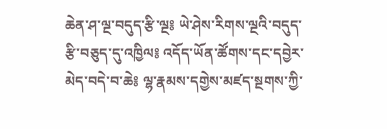ཆེན་ཤ་ལྔ་བདུད་རྩི་ལྔ༔ ཡེ་ཤེས་རིགས་ལྔའི་བདུད་རྩི་བཅུད་དུ་འཁྱིལ༔ འདོད་ཡོན་ཚོགས་དང་དབྱེར་མེད་བདེ་བ་ཆེ༔ ལྷ་རྣམས་དགྱེས་མཛད་སྔགས་ཀྱི་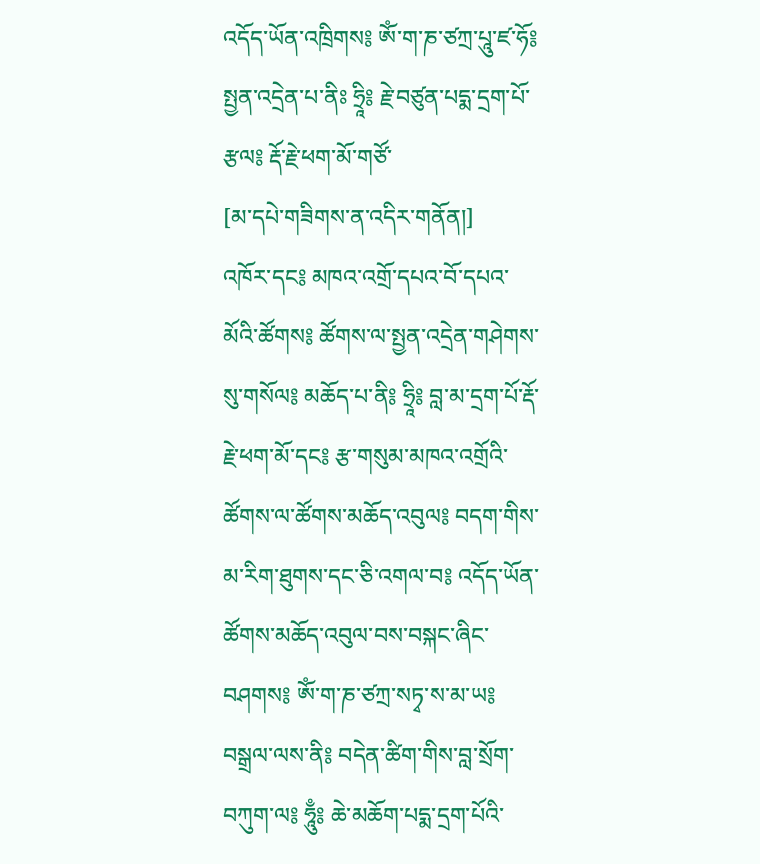འདོད་ཡོན་འཁྲིགས༔ ཨོཾ་ག་ཎ་ཙཀྲ་པཱུ་ཛ་ཧོ༔ སྤྱན་འདྲེན་པ་ནིཿ ཧྲཱི༔ རྗེ་བཙུན་པདྨ་དྲག་པོ་རྩལ༔ རྡོ་རྗེ་ཕག་མོ་གཙོ་
[མ་དཔེ་གཟིགས་ན་འདིར་གནོན།]
འཁོར་དང༔ མཁའ་འགྲོ་དཔའ་བོ་དཔའ་མོའི་ཚོགས༔ ཚོགས་ལ་སྤྱན་འདྲེན་གཤེགས་སུ་གསོལ༔ མཆོད་པ་ནི༔ ཧྲཱི༔ བླ་མ་དྲག་པོ་རྡོ་རྗེ་ཕག་མོ་དང༔ རྩ་གསུམ་མཁའ་འགྲོའི་ཚོགས་ལ་ཚོགས་མཆོད་འབུལ༔ བདག་གིས་མ་རིག་ཐུགས་དང་ཅི་འགལ་བ༔ འདོད་ཡོན་ཚོགས་མཆོད་འབུལ་བས་བསྐང་ཞིང་བཤགས༔ ཨོཾ་ག་ཎ་ཙཀྲ་སཏྭ་ས་མ་ཡ༔ བསྒྲལ་ལས་ནི༔ བདེན་ཚིག་གིས་བླ་སྲོག་བཀུག་ལ༔ ཧཱུྃ༔ ཆེ་མཆོག་པདྨ་དྲག་པོའི་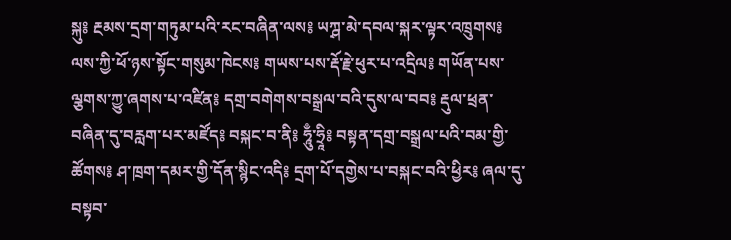སྐུ༔ རྔམས་དྲག་གཏུམ་པའི་རང་བཞིན་ལས༔ ཡཀྴ་མེ་དབལ་སྐར་ལྟར་འཁྲུགས༔ ལས་ཀྱི་ཕོ་ཉས་སྟོང་གསུམ་ཁེངས༔ གཡས་པས་རྡོ་རྗེ་ཕུར་པ་འདྲིལ༔ གཡོན་པས་ལྕགས་ཀྱུ་ཞགས་པ་འཛིན༔ དགྲ་བགེགས་བསྒྲལ་བའི་དུས་ལ་བབ༔ རྡུལ་ཕྲན་བཞིན་དུ་བརླག་པར་མཛོད༔ བསྐང་བ་ནི༔ ཧཱུྃ་ཧྲཱི༔ བསྟན་དགྲ་བསྒྲལ་པའི་བམ་གྱི་ཚོགས༔ ཤ་ཁྲག་དམར་གྱི་དོན་སྙིང་འདི༔ དྲག་པོ་དགྱེས་པ་བསྐང་བའི་ཕྱིར༔ ཞལ་དུ་བསྟབ་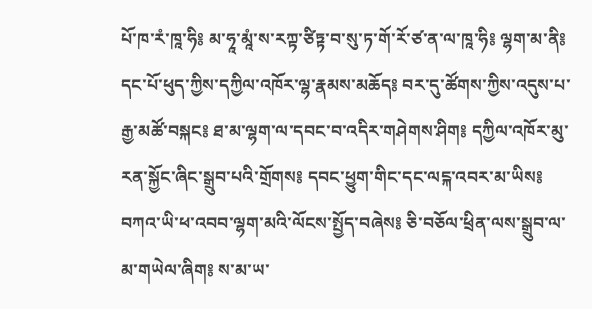པོ་ཁ་རཾ་ཁཱ་ཧི༔ མ་ཧཱ་མཱཾ་ས་རཀྟ་ཙིཏྟ་བ་སུ་ཏ་གོ་རོ་ཙ་ན་ལ་ཁཱ་ཧི༔ ལྷག་མ་ནི༔ དང་པོ་ཕུད་ཀྱིས་དཀྱིལ་འཁོར་ལྷ་རྣམས་མཆོད༔ བར་དུ་ཚོགས་ཀྱིས་འདུས་པ་རྒྱ་མཚོ་བསྐང༔ ཐ་མ་ལྷག་ལ་དབང་བ་འདིར་གཤེགས་ཤིག༔ དཀྱིལ་འཁོར་མུ་རན་སྐྱོང་ཞིང་སྒྲུབ་པའི་གྲོགས༔ དབང་ཕྱུག་གིང་དང་ལངྐ་འབར་མ་ཡིས༔ བཀའ་ཡི་ཕ་འབབ་ལྷག་མའི་ལོངས་སྤྱོད་བཞེས༔ ཅི་བཅོལ་ཕྲིན་ལས་སྒྲུབ་ལ་མ་གཡེལ་ཞིག༔ ས་མ་ཡ་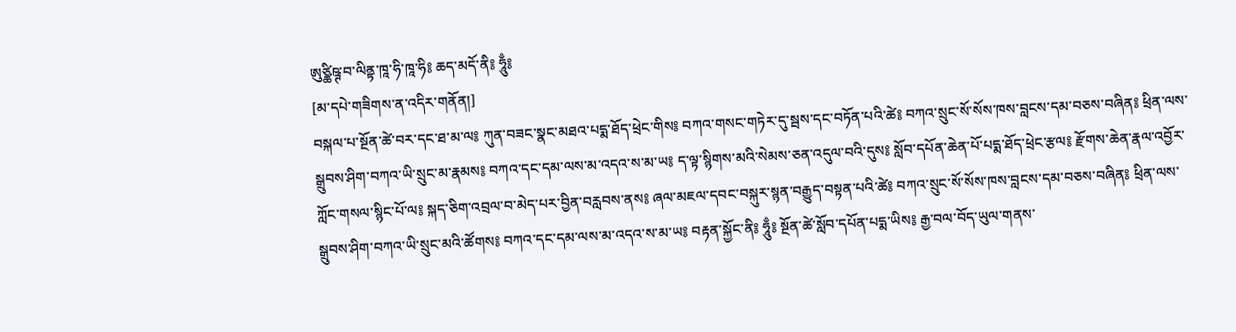ཨུཙྪིཥྚ་བ་ལིནྟ་ཁཱ་ཧི་ཁཱ་ཧི༔ ཆད་མདོ་ནི༔ ཧཱུྃ༔
[མ་དཔེ་གཟིགས་ན་འདིར་གནོན།]
བསྐལ་པ་སྔོན་ཚེ་བར་དང་ཐ་མ་ལ༔ ཀུན་བཟང་སྣང་མཐའ་པདྨ་ཐོད་ཕྲེང་གིས༔ བཀའ་གསང་གཏེར་དུ་སྦས་དང་བཏོན་པའི་ཚེ༔ བཀའ་སྲུང་སོ་སོས་ཁས་བླངས་དམ་བཅས་བཞིན༔ ཕྲིན་ལས་སྒྲུབས་ཤིག་བཀའ་ཡི་སྲུང་མ་རྣམས༔ བཀའ་དང་དམ་ལས་མ་འདའ་ས་མ་ཡ༔ ད་ལྟ་སྙིགས་མའི་སེམས་ཅན་འདུལ་བའི་དུས༔ སློབ་དཔོན་ཆེན་པོ་པདྨ་ཐོད་ཕྲེང་རྩལ༔ རྫོགས་ཆེན་རྣལ་འབྱོར་ཀློང་གསལ་སྙིང་པོ་ལ༔ སྐད་ཅིག་འབྲལ་བ་མེད་པར་བྱིན་བརླབས་ནས༔ ཞལ་མཇལ་དབང་བསྐུར་སྙན་བརྒྱུད་བསྟན་པའི་ཚེ༔ བཀའ་སྲུང་སོ་སོས་ཁས་བླངས་དམ་བཅས་བཞིན༔ ཕྲིན་ལས་སྒྲུབས་ཤིག་བཀའ་ཡི་སྲུང་མའི་ཚོགས༔ བཀའ་དང་དམ་ལས་མ་འདའ་ས་མ་ཡ༔ བརྟན་སྐྱོང་ནི༔ ཧཱུྃ༔ སྔོན་ཚེ་སློབ་དཔོན་པདྨ་ཡིས༔ རྒྱ་བལ་བོད་ཡུལ་གནས་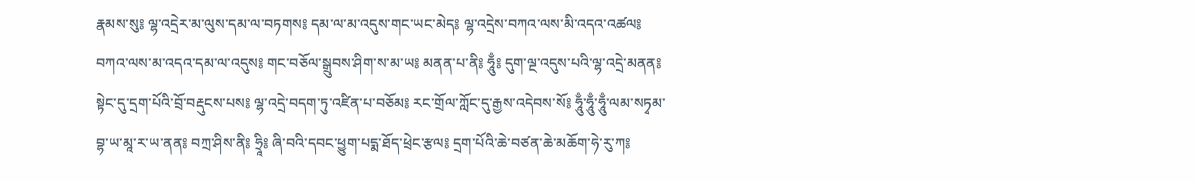རྣམས་སུ༔ ལྷ་འདྲེར་མ་ལུས་དམ་ལ་བཏགས༔ དམ་ལ་མ་འདུས་གང་ཡང་མེད༔ ལྷ་འདྲེས་བཀའ་ལས་མི་འདའ་འཚལ༔ བཀའ་ལས་མ་འདའ་དམ་ལ་འདུས༔ གང་བཅོལ་སྒྲུབས་ཤིག་ས་མ་ཡ༔ མནན་པ་ནི༔ ཧཱུྃ༔ དུག་ལྔ་འདུས་པའི་ལྷ་འདྲེ་མནན༔ སྟེང་དུ་དྲག་པོའི་བྲོ་བརྡུངས་པས༔ ལྷ་འདྲེ་བདག་ཏུ་འཛིན་པ་བཅོམ༔ རང་གྲོལ་ཀློང་དུ་རྒྱས་འདེབས་སོ༔ ཧཱུྃ་ཧཱུྃ་ཧཱུྃ་ལམ་སཏྭམ་བྷ་ཡ་མཱ་ར་ཡ་ནན༔ བཀྲ་ཤིས་ནི༔ ཧྲཱི༔ ཞི་བའི་དབང་ཕྱུག་པདྨ་ཐོད་ཕྲེང་རྩལ༔ དྲག་པོའི་ཆེ་བཙན་ཆེ་མཆོག་ཧེ་རུ་ཀ༔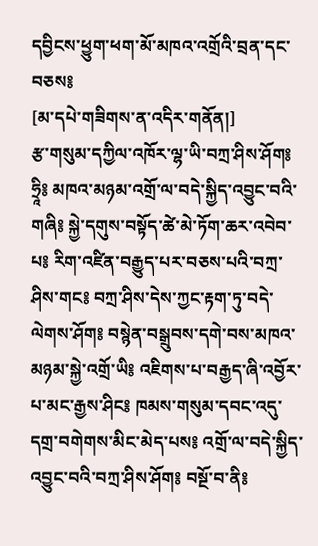དབྱིངས་ཕྱུག་ཕག་མོ་མཁའ་འགྲོའི་བྲན་དང་བཅས༔
[མ་དཔེ་གཟིགས་ན་འདིར་གནོན།]
རྩ་གསུམ་དཀྱིལ་འཁོར་ལྷ་ཡི་བཀྲ་ཤིས་ཤོག༔ ཧྲཱི༔ མཁའ་མཉམ་འགྲོ་ལ་བདེ་སྐྱིད་འབྱུང་བའི་གཞི༔ སྐྱེ་དགུས་བསྟོད་ཚེ་མེ་ཏོག་ཆར་འབེབ་པ༔ རིག་འཛིན་བརྒྱུད་པར་བཅས་པའི་བཀྲ་ཤིས་གང༔ བཀྲ་ཤིས་དེས་ཀྱང་རྟག་ཏུ་བདེ་ལེགས་ཤོག༔ བསྙེན་བསྒྲུབས་དགེ་བས་མཁའ་མཉམ་སྐྱེ་འགྲོ་ཡི༔ འཇིགས་པ་བརྒྱད་ཞི་འབྱོར་པ་མང་རྒྱས་ཤིང༔ ཁམས་གསུམ་དབང་འདུ་དགྲ་བགེགས་མིང་མེད་པས༔ འགྲོ་ལ་བདེ་སྐྱིད་འབྱུང་བའི་བཀྲ་ཤིས་ཤོག༔ བསྔོ་བ་ནི༔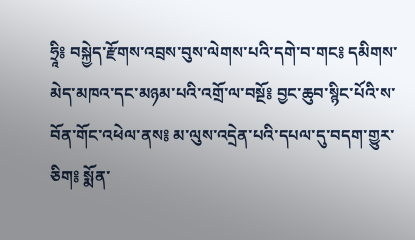ཧྲཱི༔ བསྐྱེད་རྫོགས་འབྲས་བུས་ལེགས་པའི་དགེ་བ་གང༔ དམིགས་མེད་མཁའ་དང་མཉམ་པའི་འགྲོ་ལ་བསྔོ༔ བྱང་ཆུབ་སྙིང་པོའི་ས་བོན་གོང་འཕེལ་ནས༔ མ་ལུས་འདྲེན་པའི་དཔལ་དུ་བདག་གྱུར་ཅིག༔ སྨོན་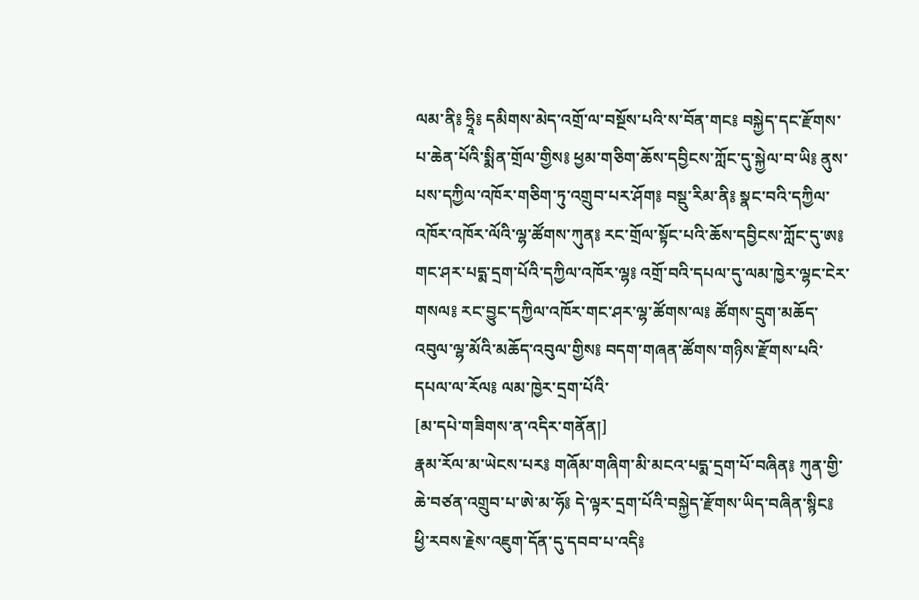ལམ་ནི༔ ཧྲཱི༔ དམིགས་མེད་འགྲོ་ལ་བསྔོས་པའི་ས་བོན་གང༔ བསྐྱེད་དང་རྫོགས་པ་ཆེན་པོའི་སྨིན་གྲོལ་གྱིས༔ ཕྱམ་གཅིག་ཆོས་དབྱིངས་ཀློང་དུ་སྐྱེལ་བ་ཡི༔ ནུས་པས་དཀྱིལ་འཁོར་གཅིག་ཏུ་འགྲུབ་པར་ཤོག༔ བསྡུ་རིམ་ནི༔ སྣང་བའི་དཀྱིལ་འཁོར་འཁོར་ལོའི་ལྷ་ཚོགས་ཀུན༔ རང་གྲོལ་སྟོང་པའི་ཆོས་དབྱིངས་ཀློང་དུ་ཨ༔ གང་ཤར་པདྨ་དྲག་པོའི་དཀྱིལ་འཁོར་ལྷ༔ འགྲོ་བའི་དཔལ་དུ་ལམ་ཁྱེར་ལྷང་ངེར་གསལ༔ རང་བྱུང་དཀྱིལ་འཁོར་གང་ཤར་ལྷ་ཚོགས་ལ༔ ཚོགས་དྲུག་མཆོད་འབུལ་ལྷ་མོའི་མཆོད་འབུལ་གྱིས༔ བདག་གཞན་ཚོགས་གཉིས་རྫོགས་པའི་དཔལ་ལ་རོལ༔ ལམ་ཁྱེར་དྲག་པོའི་
[མ་དཔེ་གཟིགས་ན་འདིར་གནོན།]
རྣམ་རོལ་མ་ཡེངས་པར༔ གཞོམ་གཞིག་མི་མངའ་པདྨ་དྲག་པོ་བཞིན༔ ཀུན་གྱི་ཆེ་བཙན་འགྲུབ་པ་ཨེ་མ་ཧོ༔ དེ་ལྟར་དྲག་པོའི་བསྐྱེད་རྫོགས་ཡིད་བཞིན་སྙིང༔ ཕྱི་རབས་རྗེས་འཇུག་དོན་དུ་དབབ་པ་འདི༔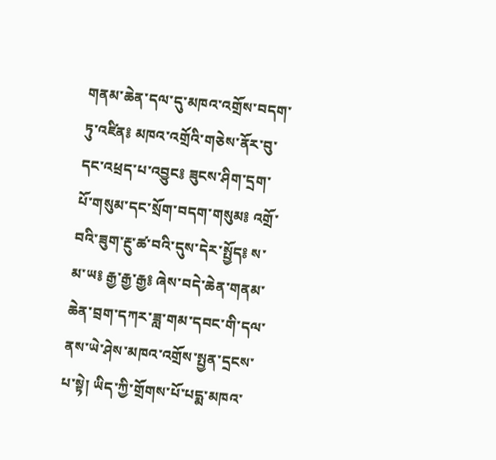གནམ་ཆེན་དལ་དུ་མཁའ་འགྲོས་བདག་ཏུ་འཛིན༔ མཁའ་འགྲོའི་གཅེས་ནོར་བུ་དང་འཕྲད་པ་འབྱུང༔ ཟུངས་ཤིག་དྲག་པོ་གསུམ་དང་སྲོག་བདག་གསུམ༔ འགྲོ་བའི་ཟུག་རྔུ་ཚ་བའི་དུས་དེར་སྤྱོད༔ ས་མ་ཡ༔ རྒྱ་རྒྱ་རྒྱ༔ ཞེས་བདེ་ཆེན་གནམ་ཆེན་བྲག་དཀར་ཟླ་གམ་དབང་གི་དལ་ནས་ཡེ་ཤེས་མཁའ་འགྲོས་སྤྱན་དྲངས་པ་སྟེ། ཡིད་ཀྱི་གྲོགས་པོ་པདྨ་མཁའ་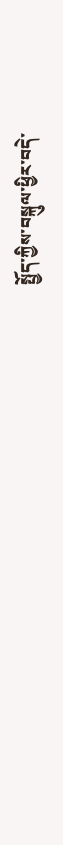སྤྱོད་ཀྱིས་བསྐུལ་ཕྱིར་བདེ་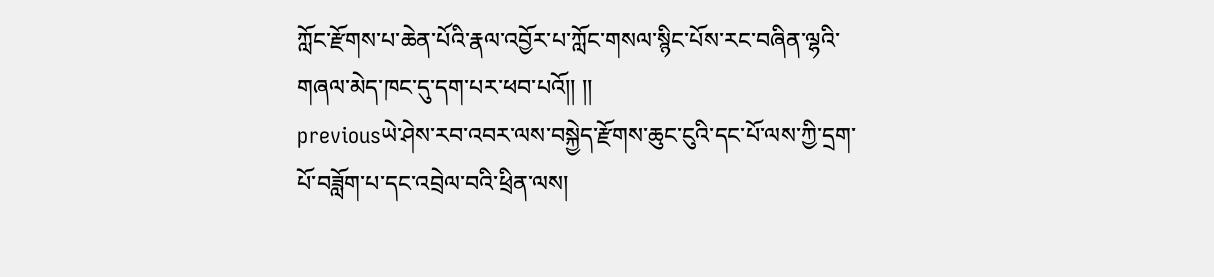ཀློང་རྫོགས་པ་ཆེན་པོའི་རྣལ་འབྱོར་པ་ཀློང་གསལ་སྙིང་པོས་རང་བཞིན་ལྷའི་གཞལ་མེད་ཁང་དུ་དག་པར་ཕབ་པའོ།། །།
previousཡེ་ཤེས་རབ་འབར་ལས་བསྐྱེད་རྫོགས་ཆུང་ངུའི་དང་པོ་ལས་ཀྱི་དྲག་པོ་བཟློག་པ་དང་འབྲེལ་བའི་ཕྲིན་ལས།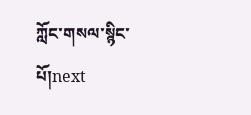ཀློང་གསལ་སྙིང་པོ།next